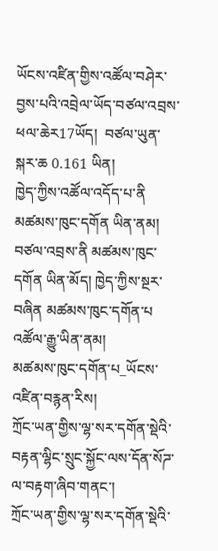ཡོངས་འཛིན་གྱིས་འཚོལ་བཤེར་བྱས་པའི་འབྲེལ་ཡོད་བཙལ་འབྲས་ཕལ་ཆེར17ཡོད།  བཙལ་ཡུན་སྐར་ཆ 0.161 ཡིན།
ཁྱེད་ཀྱིས་འཚོལ་འདོད་པ་ནི མཚམས་ཁུང་དགོན ཡིན་ནམ།
བཙལ་འབྲས་ནི མཚམས་ཁུང་དགོན ཡིན་མོད། ཁྱེད་ཀྱིས་སྔར་བཞིན མཚམས་ཁུང་དགོན་པ འཚོལ་རྒྱུ་ཡིན་ནམ།
མཚམས་ཁུང་དགོན་པ_ཡོངས་འཛིན་བརྙན་རིས།
ཀྲོང་ཡན་གྱིས་ལྷ་སར་དགོན་སྡེའི་བརྟན་ལྷིང་སྲུང་སྐྱོང་ལས་དོན་སོཌ་ལ་བརྟག་ཞིབ་གནང་།
ཀྲོང་ཡན་གྱིས་ལྷ་སར་དགོན་སྡེའི་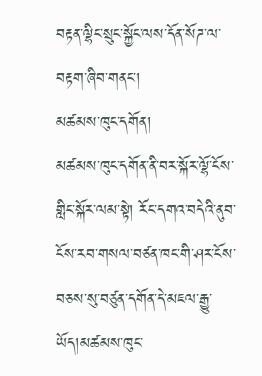བརྟན་ལྷིང་སྲུང་སྐྱོང་ལས་དོན་སོཌ་ལ་བརྟག་ཞིབ་གནང་།
མཚམས་ཁུང་དགོན།
མཚམས་ཁུང་དགོན་ནི་བར་སྐོར་ལྷོ་ངོས་གླིང་སྐོར་ལམ་སྟེ། རོང་དགའ་བདེའི་ནུབ་ངོས་རབ་གསལ་བཙན་ཁང་གི་ཤར་ངོས་བཅས་སུ་བཙུན་དགོན་དེ་མཇལ་རྒྱུ་ཡོད།མཚམས་ཁུང་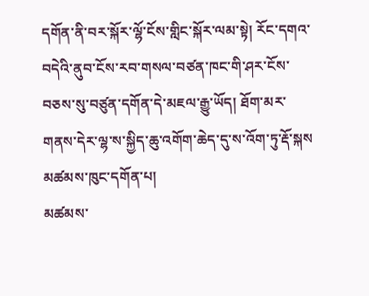དགོན་ནི་བར་སྐོར་ལྷོ་ངོས་གླིང་སྐོར་ལམ་སྟེ། རོང་དགའ་བདེའི་ནུབ་ངོས་རབ་གསལ་བཙན་ཁང་གི་ཤར་ངོས་བཅས་སུ་བཙུན་དགོན་དེ་མཇལ་རྒྱུ་ཡོད། ཐོག་མར་གནས་དེར་ལྷ་ས་སྐྱིད་ཆུ་འགོག་ཆེད་དུ་ས་འོག་ཏུ་རྡོ་སྐས
མཚམས་ཁུང་དགོན་པ།
མཚམས་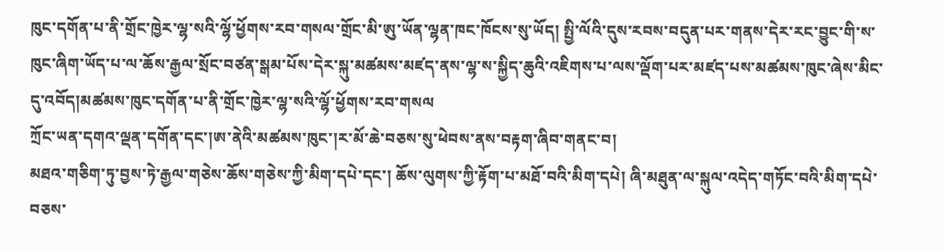ཁུང་དགོན་པ་ནི་གྲོང་ཁྱེར་ལྷ་སའི་ལྷོ་ཕྱོགས་རབ་གསལ་གྲོང་མི་ཨུ་ཡོན་ལྷན་ཁང་ཁོངས་སུ་ཡོད། སྤྱི་ལོའི་དུས་རབས་བདུན་པར་གནས་དེར་རང་བྱུང་གི་ས་ཁུང་ཞིག་ཡོད་པ་ལ་ཆོས་རྒྱལ་སྲོང་བཙན་སྒམ་པོས་དེར་སྐུ་མཚམས་མཛད་ནས་ལྷ་ས་སྐྱིད་ཆུའི་འཇིགས་པ་ལས་ལྡོག་པར་མཛད་པས་མཚམས་ཁུང་ཞེས་མིང་དུ་འབོད།མཚམས་ཁུང་དགོན་པ་ནི་གྲོང་ཁྱེར་ལྷ་སའི་ལྷོ་ཕྱོགས་རབ་གསལ
ཀྲོང་ཡན་དགའ་ལྡན་དགོན་དང་།ཨ་ནེའི་མཚམས་ཁུང་།ར་མོ་ཆེ་བཅས་སུ་ཕེབས་ནས་བརྟག་ཞིབ་གནང་བ།
མཐའ་གཅིག་ཏུ་བྱས་ཏེ་རྒྱལ་གཅེས་ཆོས་གཅེས་ཀྱི་མིག་དཔེ་དང་། ཆོས་ལུགས་ཀྱི་རྟོག་པ་མཐོ་བའི་མིག་དཔེ། ཞི་མཐུན་ལ་སྐུལ་འདེད་གཏོང་བའི་མིག་དཔེ་བཅས་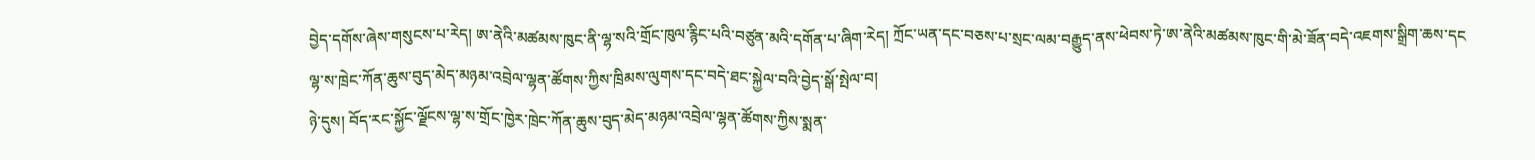བྱེད་དགོས་ཞེས་གསུངས་པ་རེད། ཨ་ནེའི་མཚམས་ཁུང་ནི་ལྷ་སའི་གྲོང་ཁུལ་རྙིང་པའི་བཙུན་མའི་དགོན་པ་ཞིག་རེད། ཀྲོང་ཡན་དང་བཅས་པ་སྲང་ལམ་བརྒྱུད་ནས་ཕེབས་ཏེ་ཨ་ནེའི་མཚམས་ཁུང་གི་མེ་ཟོན་བདེ་འཇགས་སྒྲིག་ཆས་དང
ལྷ་ས་ཁྲེང་ཀོན་ཆུས་བུད་མེད་མཉམ་འབྲེལ་ལྷན་ཚོགས་ཀྱིས་ཁྲིམས་ལུགས་དང་བདེ་ཐང་སྐྱེལ་བའི་བྱེད་སྒོ་སྤེལ་བ།
ཉེ་དུས། བོད་རང་སྐྱོང་ལྗོངས་ལྷ་ས་གྲོང་ཁྱེར་ཁྲེང་ཀོན་ཆུས་བུད་མེད་མཉམ་འབྲེལ་ལྷན་ཚོགས་ཀྱིས་སྨན་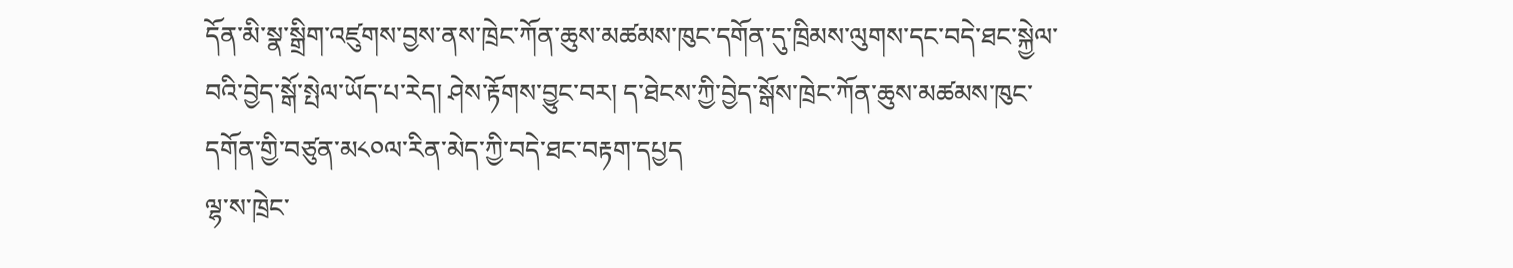དོན་མི་སྣ་སྒྲིག་འཛུགས་བྱས་ནས་ཁྲེང་ཀོན་ཆུས་མཚམས་ཁུང་དགོན་དུ་ཁྲིམས་ལུགས་དང་བདེ་ཐང་སྐྱེལ་བའི་བྱེད་སྒོ་སྤེལ་ཡོད་པ་རེད། ཤེས་རྟོགས་བྱུང་བར། ད་ཐེངས་ཀྱི་བྱེད་སྒོས་ཁྲེང་ཀོན་ཆུས་མཚམས་ཁུང་དགོན་གྱི་བཙུན་མ༨༠ལ་རིན་མེད་ཀྱི་བདེ་ཐང་བརྟག་དཔྱད
ལྷ་ས་ཁྲེང་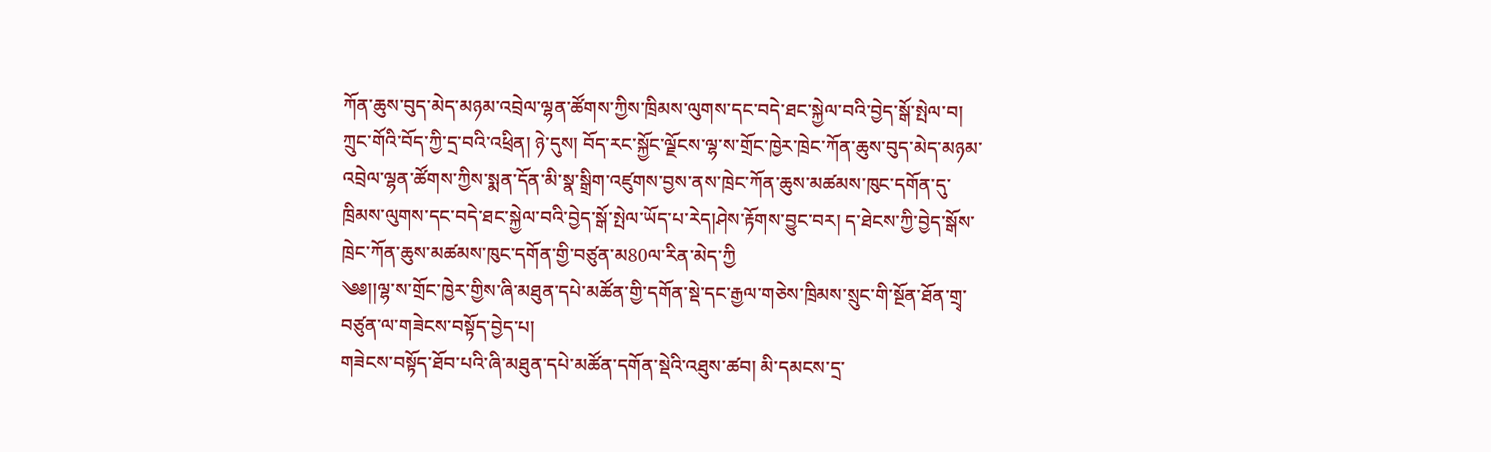ཀོན་ཆུས་བུད་མེད་མཉམ་འབྲེལ་ལྷན་ཚོགས་ཀྱིས་ཁྲིམས་ལུགས་དང་བདེ་ཐང་སྐྱེལ་བའི་བྱེད་སྒོ་སྤེལ་བ།
ཀྲུང་གོའི་བོད་ཀྱི་དྲ་བའི་འཕྲིན། ཉེ་དུས། བོད་རང་སྐྱོང་ལྗོངས་ལྷ་ས་གྲོང་ཁྱེར་ཁྲེང་ཀོན་ཆུས་བུད་མེད་མཉམ་འབྲེལ་ལྷན་ཚོགས་ཀྱིས་སྨན་དོན་མི་སྣ་སྒྲིག་འཛུགས་བྱས་ནས་ཁྲེང་ཀོན་ཆུས་མཚམས་ཁུང་དགོན་དུ་ཁྲིམས་ལུགས་དང་བདེ་ཐང་སྐྱེལ་བའི་བྱེད་སྒོ་སྤེལ་ཡོད་པ་རེད།ཤེས་རྟོགས་བྱུང་བར། ད་ཐེངས་ཀྱི་བྱེད་སྒོས་ཁྲེང་ཀོན་ཆུས་མཚམས་ཁུང་དགོན་གྱི་བཙུན་མ80ལ་རིན་མེད་ཀྱི
༄༅།།ལྷ་ས་གྲོང་ཁྱེར་གྱིས་ཞི་མཐུན་དཔེ་མཚོན་གྱི་དགོན་སྡེ་དང་རྒྱལ་གཅེས་ཁྲིམས་སྲུང་གི་སྔོན་ཐོན་གྲྭ་བཙུན་ལ་གཟེངས་བསྟོད་བྱེད་པ།
གཟེངས་བསྟོད་ཐོབ་པའི་ཞི་མཐུན་དཔེ་མཚོན་དགོན་སྡེའི་འཐུས་ཚབ། མི་དམངས་དྲ་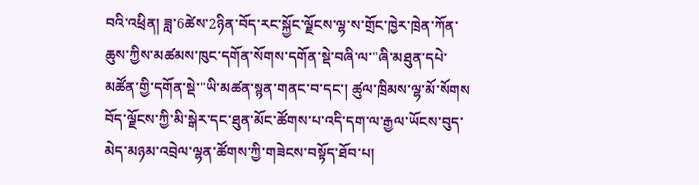བའི་འཕྲིན། ཟླ་6ཚེས་2ཉིན་བོད་རང་སྐྱོང་ལྗོངས་ལྷ་ས་གྲོང་ཁྱེར་ཁྲེན་ཀོན་ཆུས་ཀྱིས་མཚམས་ཁུང་དགོན་སོགས་དགོན་སྡེ་བཞི་ལ་"ཞི་མཐུན་དཔེ་མཚོན་གྱི་དགོན་སྡེ་"ཡི་མཚན་སྙན་གནང་བ་དང་། ཚུལ་ཁྲིམས་ལྷ་མོ་སོགས
བོད་ལྗོངས་ཀྱི་མི་སྒེར་དང་ཐུན་མོང་ཚོགས་པ་འདི་དག་ལ་རྒྱལ་ཡོངས་བུད་མེད་མཉམ་འབྲེལ་ལྷན་ཚོགས་ཀྱི་གཟེངས་བསྟོད་ཐོབ་པ།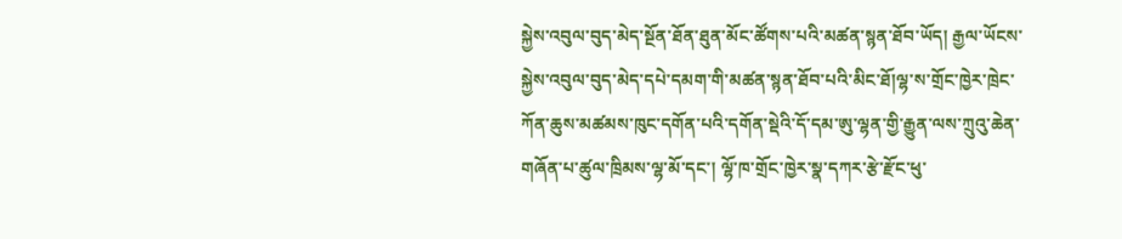སྐྱེས་འབུལ་བུད་མེད་སྔོན་ཐོན་ཐུན་མོང་ཚོགས་པའི་མཚན་སྙན་ཐོབ་ཡོད། རྒྱལ་ཡོངས་སྐྱེས་འབུལ་བུད་མེད་དཔེ་དམག་གི་མཚན་སྙན་ཐོབ་པའི་མིང་ཐོ།ལྷ་ས་གྲོང་ཁྱེར་ཁྲེང་ཀོན་ཆུས་མཚམས་ཁུང་དགོན་པའི་དགོན་སྡེའི་དོ་དམ་ཨུ་ལྷན་གྱི་རྒྱུན་ལས་ཀྲུའུ་ཆེན་གཞོན་པ་ཚུལ་ཁྲིམས་ལྷ་མོ་དང་། ལྷོ་ཁ་གྲོང་ཁྱེར་སྣ་དཀར་རྩེ་རྫོང་ཕུ་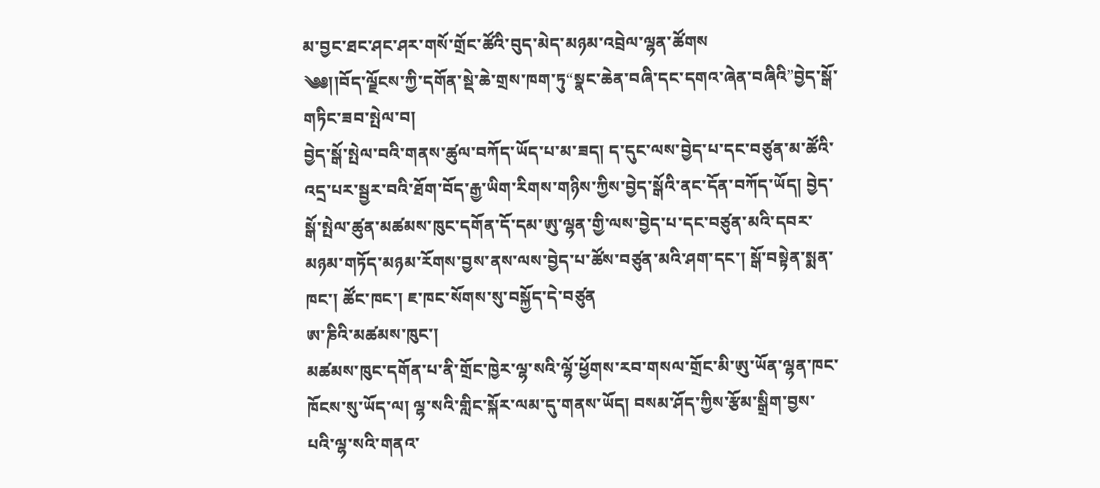མ་བྱང་ཐང་ཤང་ཤར་གསོ་གྲོང་ཚོའི་བུད་མེད་མཉམ་འབྲེལ་ལྷན་ཚོགས
༄༅།།བོད་ལྗོངས་ཀྱི་དགོན་སྡེ་ཆེ་གྲས་ཁག་ཏུ“སྣང་ཆེན་བཞི་དང་དགའ་ཞེན་བཞིའི”བྱེད་སྒོ་གཏིང་ཟབ་སྤེལ་བ།
བྱེད་སྒོ་སྤེལ་བའི་གནས་ཚུལ་བཀོད་ཡོད་པ་མ་ཟད། ད་དུང་ལས་བྱེད་པ་དང་བཙུན་མ་ཚོའི་འདྲ་པར་སྦྱར་བའི་ཐོག་བོད་རྒྱ་ཡིག་རིགས་གཉིས་ཀྱིས་བྱེད་སྒོའི་ནང་དོན་བཀོད་ཡོད། བྱེད་སྒོ་སྤེལ་ཚུན་མཚམས་ཁུང་དགོན་དོ་དམ་ཨུ་ལྷན་གྱི་ལས་བྱེད་པ་དང་བཙུན་མའི་དབར་མཉམ་གཏོད་མཉམ་རོགས་བྱས་ནས་ལས་བྱེད་པ་ཚོས་བཙུན་མའི་ཤག་དང་། སྒོ་བསྟེན་སྨན་ཁང་། ཚོང་ཁང་། ཇ་ཁང་སོགས་སུ་བསྐྱོད་དེ་བཙུན
ཨ་ཎིའི་མཚམས་ཁུང་།
མཚམས་ཁུང་དགོན་པ་ནི་གྲོང་ཁྱེར་ལྷ་སའི་ལྷོ་ཕྱོགས་རབ་གསལ་གྲོང་མི་ཨུ་ཡོན་ལྷན་ཁང་ཁོངས་སུ་ཡོད་ལ། ལྷ་སའི་གླིང་སྐོར་ལམ་དུ་གནས་ཡོད། བསམ་ཤོད་ཀྱིས་རྩོམ་སྒྲིག་བྱས་པའི་ལྷ་སའི་གནའ་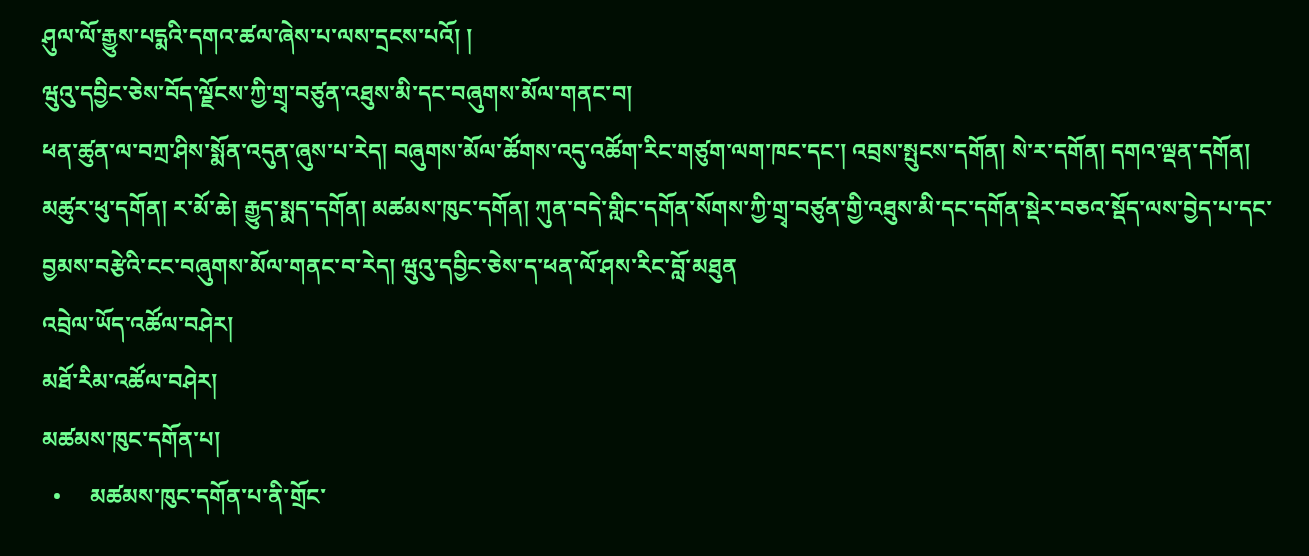ཤུལ་ལོ་རྒྱུས་པདྨའི་དགའ་ཚལ་ཞེས་པ་ལས་དྲངས་པའོ། །
ཝུའུ་དབྱིང་ཅེས་བོད་ལྗོངས་ཀྱི་གྲྭ་བཙུན་འཐུས་མི་དང་བཞུགས་མོལ་གནང་བ།
ཕན་ཚུན་ལ་བཀྲ་ཤིས་སྨོན་འདུན་ཞུས་པ་རེད། བཞུགས་མོལ་ཚོགས་འདུ་འཚོག་རིང་གཙུག་ལག་ཁང་དང་། འབྲས་སྤུངས་དགོན། སེ་ར་དགོན། དགའ་ལྡན་དགོན། མཚུར་ཕུ་དགོན། ར་མོ་ཆེ། རྒྱུད་སྨད་དགོན། མཚམས་ཁུང་དགོན། ཀུན་བདེ་གླིང་དགོན་སོགས་ཀྱི་གྲྭ་བཙུན་གྱི་འཐུས་མི་དང་དགོན་སྡེར་བཅའ་སྡོད་ལས་བྱེད་པ་དང་བྱམས་བརྩེའི་ངང་བཞུགས་མོལ་གནང་བ་རེད། ཝུའུ་དབྱིང་ཅེས་ད་ཕན་ལོ་ཤས་རིང་བློ་མཐུན
འབྲེལ་ཡོད་འཚོལ་བཤེར།
མཐོ་རིམ་འཚོལ་བཤེར།
མཚམས་ཁུང་དགོན་པ།
  •     མཚམས་ཁུང་དགོན་པ་ནི་གྲོང་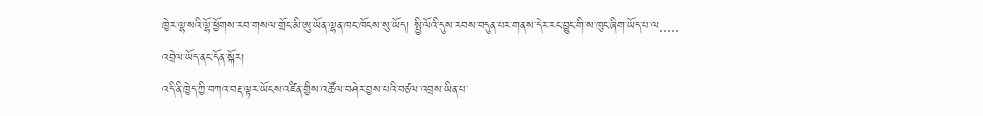ཁྱེར་ལྷ་སའི་ལྷོ་ཕྱོགས་རབ་གསལ་གྲོང་མི་ཨུ་ཡོན་ལྷན་ཁང་ཁོངས་སུ་ཡོད། སྤྱི་ལོའི་དུས་རབས་བདུན་པར་གནས་དེར་རང་བྱུང་གི་ས་ཁུང་ཞིག་ཡོད་པ་ལ.....
འབྲེལ་ཡོད་ནང་དོན་སྐོར།
འདི་ནི་ཁྱེད་ཀྱི་བཀའ་བརྡ་ལྟར་ཡོངས་འཛིན་གྱིས་འཚོལ་བཤེར་བྱས་པའི་བཙལ་འབྲས་ཡིན་པ་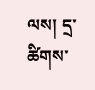ལས། དྲ་ཚིགས་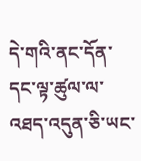དེ་གའི་ནང་དོན་དང་ལྟ་ཚུལ་ལ་འཐད་འདུན་ཅི་ཡང་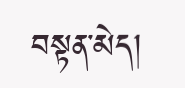བསྟན་མེད།